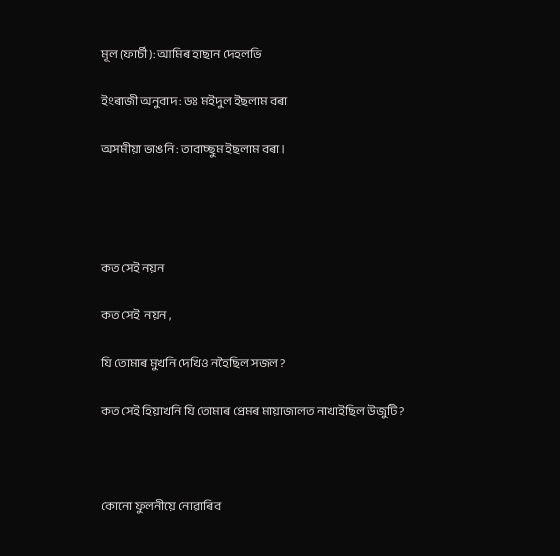মূল (ফাৰ্চী): আমিৰ হাছান দেহলভি

ইংৰাজী অনুবাদ : ডঃ মইদুল ইছলাম বৰা

অসমীয়া ভাঙনি : তাবাচ্ছুম ইছলাম বৰা।




কত সেই নয়ন

কত সেই  নয়ন ,

যি তোমাৰ মুখনি দেখিও নহৈছিল সজল ?

কত সেই হিয়াখনি যি তোমাৰ প্ৰেমৰ মায়াজালত নাখাইছিল উজুটি ?



কোনো ফুলনীয়ে নোৱাৰিব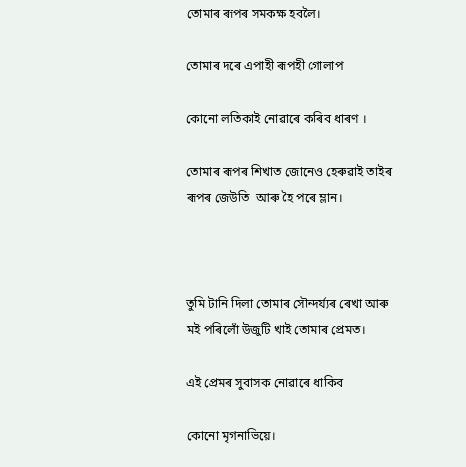তোমাৰ ৰূপৰ সমকক্ষ হবলৈ।

তোমাৰ দৰে এপাহী ৰূপহী গোলাপ

কোনো লতিকাই নোৱাৰে কৰিব ধাৰণ ।

তোমাৰ ৰূপৰ শিখাত জোনেও হেৰুৱাই তাইৰ ৰূপৰ জেউতি  আৰু হৈ পৰে ম্লান।



তুমি টানি দিলা তোমাৰ সৌন্দৰ্য্যৰ ৰেখা আৰু মই পৰিলোঁ উজুটি খাই তোমাৰ প্ৰেমত।

এই প্ৰেমৰ সুবাসক নোৱাৰে ধাকিব

কোনো মৃগনাভিয়ে।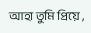আহা তুমি প্ৰিয়ে ,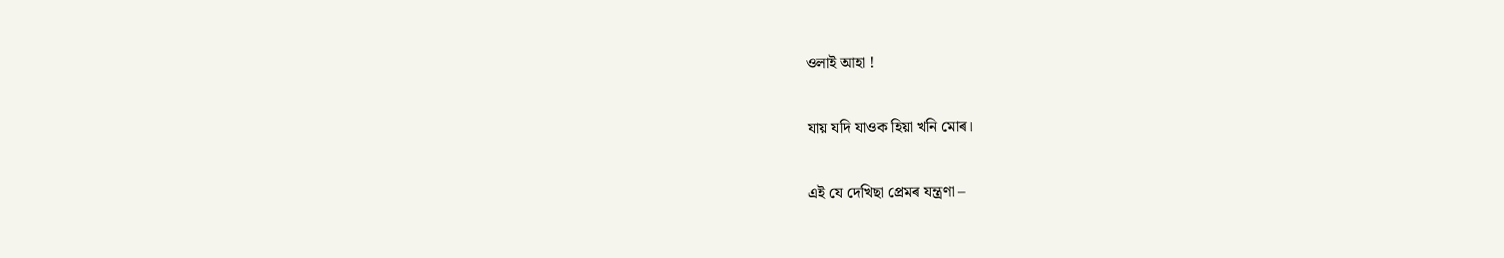ওলাই আহা !

যায় যদি যাওক হিয়া খনি মোৰ।

এই যে দেখিছা প্ৰেমৰ যন্ত্ৰণা –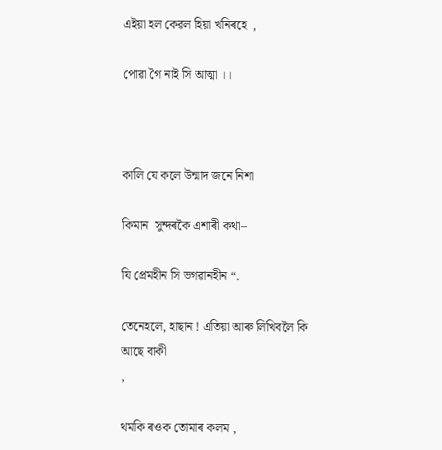এইয়া হল কেৱল হিয়া খনিৰহে  ,

পোৱা গৈ নাই সি আত্মা ।।



কালি যে কলে উন্মাদ জনে নিশা

কিমান  সুন্দৰকৈ এশাৰী কথা–

যি প্ৰেমহীন সি ভগৱানহীন “.

তেনেহলে, হাছান ! এতিয়া আৰু লিখিবলৈ কি
আছে বাকী
,

থমকি ৰওক তোমাৰ কলম ,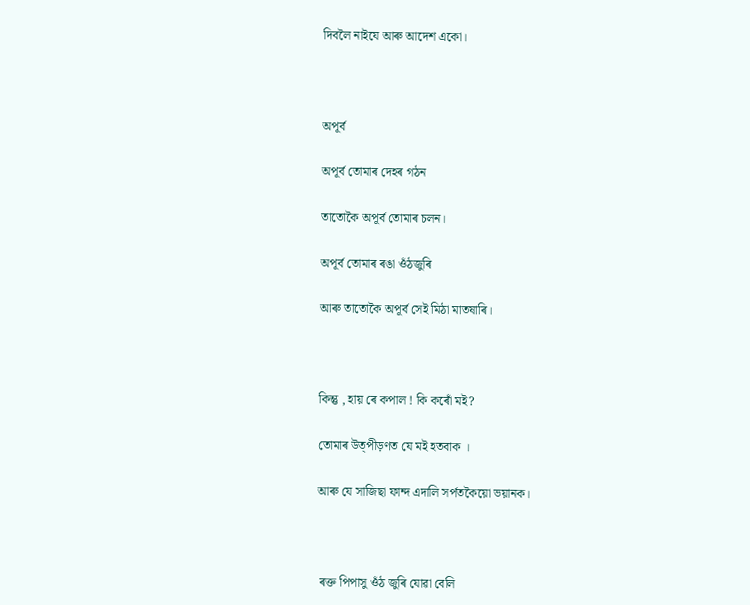দিবলৈ নাইযে আৰু আদেশ একো।



অপূৰ্ব

অপূৰ্ব তোমাৰ দেহৰ গঠন

তাতোকৈ অপূৰ্ব তোমাৰ চলন।

অপূৰ্ব তোমাৰ ৰঙা ওঁঠজুৰি

আৰু তাতোকৈ অপূৰ্ব সেই মিঠা মাতষাৰি।



কিন্তু , হায় ৰে কপাল ! কি কৰোঁ মই?

তোমাৰ উত্পীড়ণত যে মই হতবাক ।

আৰু যে সাজিছা ফান্দ এদালি সর্পতকৈয়ো ভয়ানক।



 ৰক্ত পিপাসু ওঁঠ জুৰি যোৱা বেলি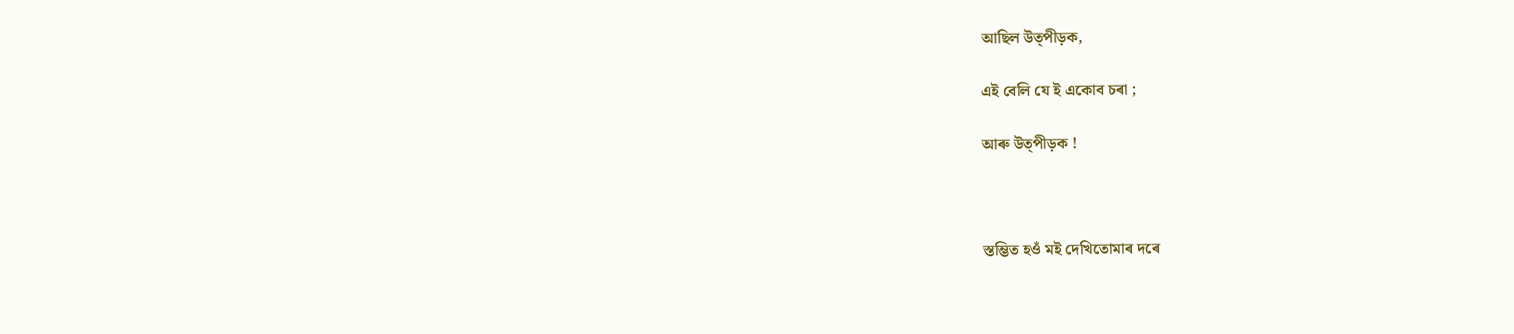আছিল উত্পীড়ক,

এই বেলি যে ই একোব চৰা ;

আৰু উত্পীড়ক !



স্তম্ভিত হওঁ মই দেখিতোমাৰ দৰে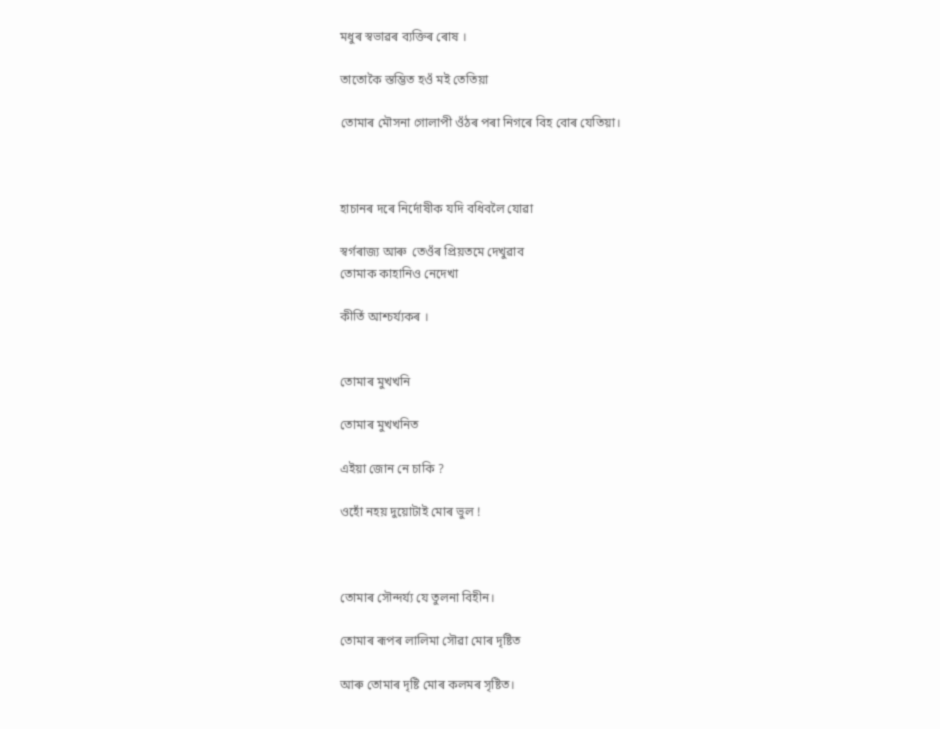মধুৰ স্বভাৱৰ ব্যক্তিৰ ৰোষ ।

তাতোকৈ স্তম্ভিত হওঁ মই তেতিয়া

তোমাৰ মৌসনা গোলাপী ওঁঠৰ পৰা নিগৰে বিহ বোৰ যেতিয়া।



হাচানৰ দৰে নিৰ্দোষীক যদি বধিবলৈ যোৱা

স্বৰ্গৰাজ্য আৰু  তেওঁৰ প্ৰিয়তমে দেখুৱাব
তোমাক কাহানিও নেদেখা

কীৰ্তি আশ্চৰ্য্যকৰ ।


তোমাৰ মুখখনি

তোমাৰ মুখখনিত

এইয়া জোন নে চাকি ?

ওহোঁ নহয় দুয়োটাই মোৰ ভুল !



তোমাৰ সৌন্দৰ্য্য যে তুলনা বিহীন।

তোমাৰ ৰূপৰ লালিমা সৌৱা মোৰ দৃষ্টিত

আৰু তোমাৰ দৃষ্টি মোৰ কলমৰ সৃষ্টিত।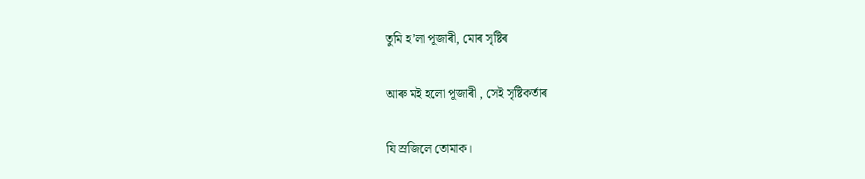তুমি হ’লা পূজাৰী, মোৰ সৃষ্টিৰ

আৰু মই হলো পূজাৰী , সেই সৃষ্টিকৰ্তাৰ

যি স্ৰজিলে তোমাক।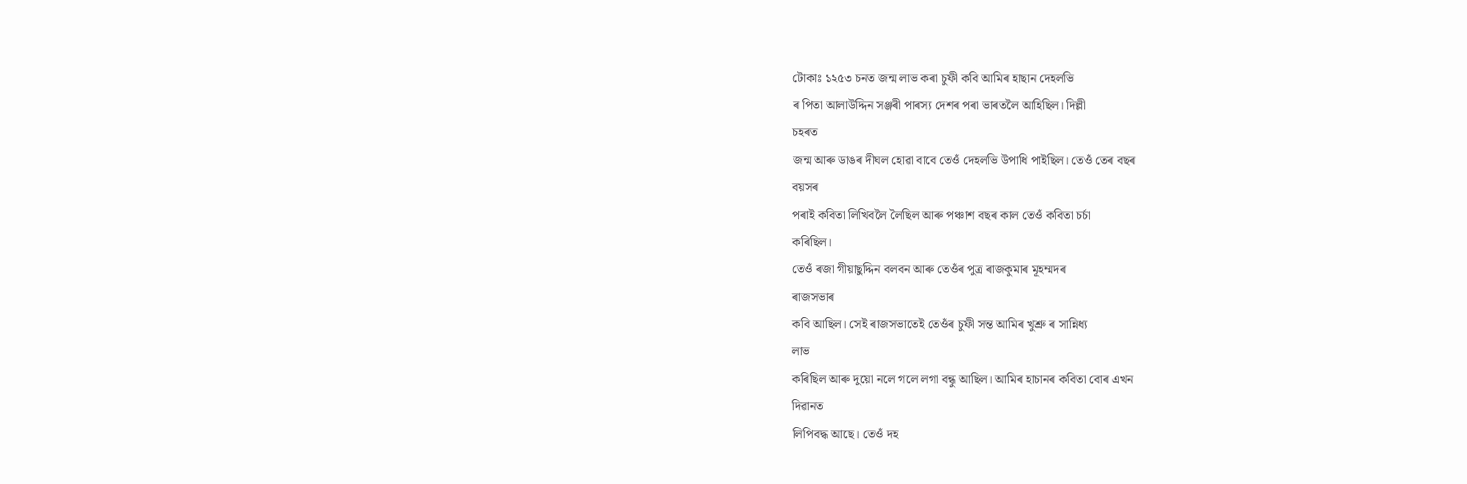টোকাঃ ১২৫৩ চনত জন্ম লাভ কৰা চুফী কবি আমিৰ হাছান দেহলভি
ৰ পিতা আলাউদ্দিন সঞ্জৰী পাৰস্য দেশৰ পৰা ভাৰতলৈ আহিছিল। দিল্লী
চহৰত
জন্ম আৰু ডাঙৰ দীঘল হোৱা বাবে তেওঁ দেহলভি উপাধি পাইছিল। তেওঁ তেৰ বছৰ
বয়সৰ
পৰাই কবিতা লিখিবলৈ লৈছিল আৰু পঞ্চাশ বছৰ কাল তেওঁ কবিতা চৰ্চা
কৰিছিল।
তেওঁ ৰজা গীয়াছুদ্দিন বলবন আৰু তেওঁৰ পুত্ৰ ৰাজকুমাৰ মূহম্মদৰ
ৰাজসভাৰ
কবি আছিল। সেই ৰাজসভাতেই তেওঁৰ চুফী সন্ত আমিৰ খুশ্ৰু ৰ সান্নিধ্য
লাভ
কৰিছিল আৰু দুয়ো নলে গলে লগা বন্ধু আছিল। আমিৰ হাচানৰ কবিতা বোৰ এখন
দিৱানত
লিপিবদ্ধ আছে। তেওঁ দহ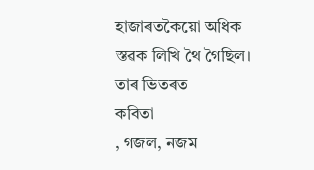হাজাৰতকৈয়ো অধিক স্তৱক লিখি থৈ গৈছিল।
তাৰ ভিতৰত
কবিতা
, গজল, নজম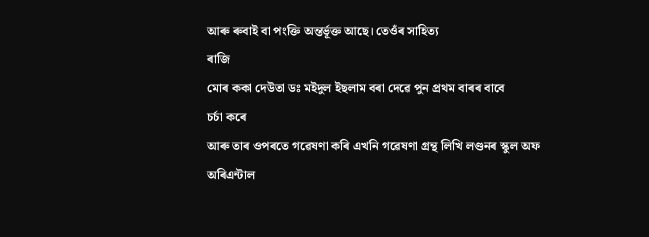আৰু ৰুবাই বা পংক্তি অন্তৰ্ভূক্ত আছে। তেওঁৰ সাহিত্য
ৰাজি
মোৰ ককা দেউতা ডঃ মইদুল ইছলাম বৰা দেৱে পুন প্ৰথম বাৰৰ বাবে
চৰ্চা কৰে
আৰু তাৰ ওপৰতে গৱেষণা কৰি এখনি গৱেষণা গ্ৰন্থ লিখি লণ্ডনৰ স্কুল অফ
অৰিএন্টাল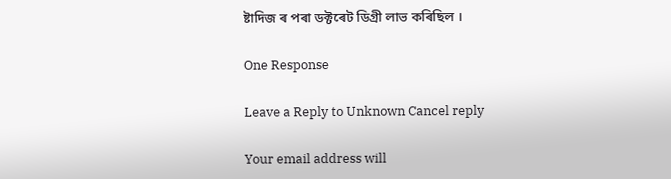ষ্টাদিজ ৰ পৰা ডক্টৰেট ডিগ্ৰী লাভ কৰিছিল ।

One Response

Leave a Reply to Unknown Cancel reply

Your email address will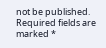not be published. Required fields are marked *